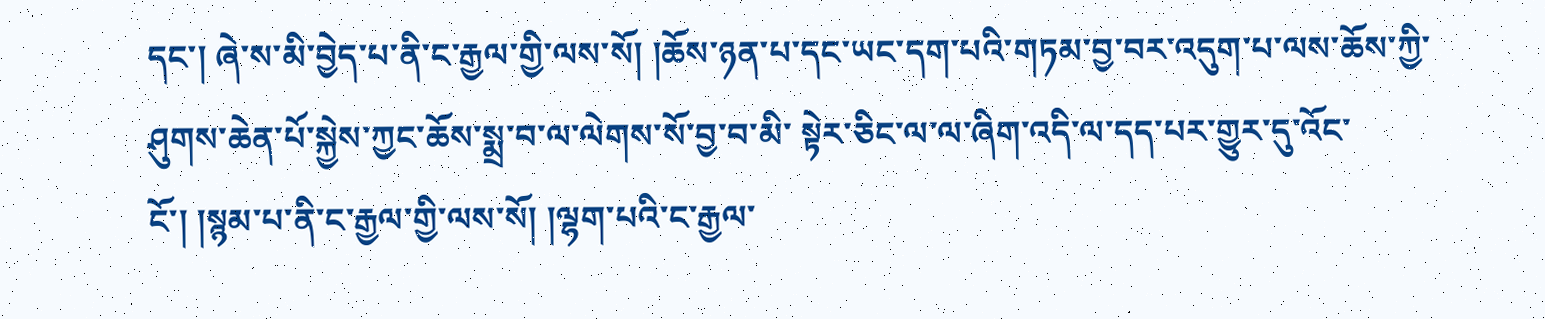དང་། ཞེ་ས་མི་བྱེད་པ་ནི་ང་རྒྱལ་གྱི་ལས་སོ། །ཆོས་ཉན་པ་དང་ཡང་དག་པའི་གཏམ་བྱ་བར་འདུག་པ་ལས་ཆོས་ཀྱི་ཤུགས་ཆེན་པོ་སྐྱེས་ཀྱང་ཆོས་སྨྲ་བ་ལ་ལེགས་སོ་བྱ་བ་མི་ སྟེར་ཅིང་ལ་ལ་ཞིག་འདི་ལ་དད་པར་གྱུར་དུ་འོང་ངོ་། །སྙམ་པ་ནི་ང་རྒྱལ་གྱི་ལས་སོ། །ལྷག་པའི་ང་རྒྱལ་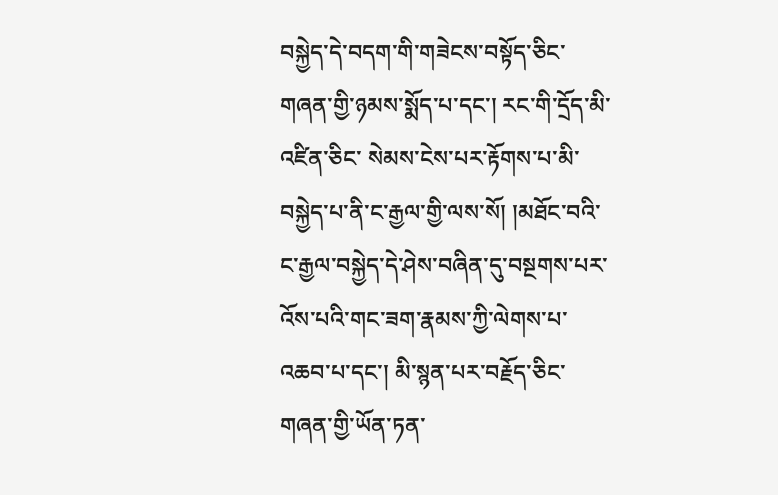བསྐྱེད་དེ་བདག་གི་གཟེངས་བསྟོད་ཅིང་གཞན་གྱི་ཉམས་སྨོད་པ་དང་། རང་གི་དྲོད་མི་འཛིན་ཅིང་ སེམས་ངེས་པར་རྟོགས་པ་མི་བསྐྱེད་པ་ནི་ང་རྒྱལ་གྱི་ལས་སོ། །མཐོང་བའི་ང་རྒྱལ་བསྐྱེད་དེ་ཤེས་བཞིན་དུ་བསྔགས་པར་འོས་པའི་གང་ཟག་རྣམས་ཀྱི་ལེགས་པ་འཆབ་པ་དང་། མི་སྙན་པར་བརྗོད་ཅིང་ གཞན་གྱི་ཡོན་ཏན་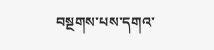བསྔགས་པས་དགའ་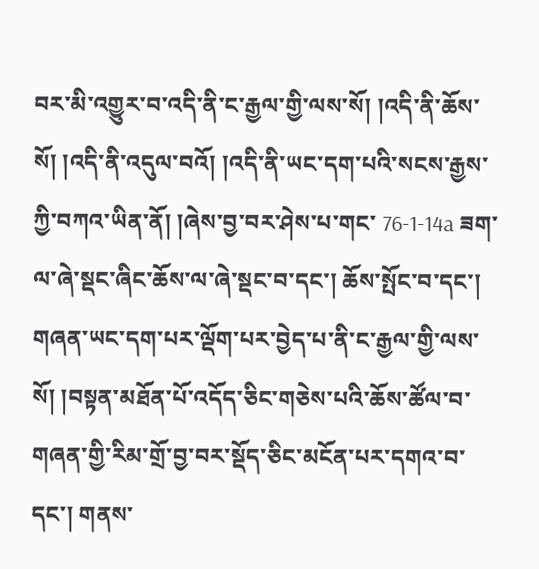བར་མི་འགྱུར་བ་འདི་ནི་ང་རྒྱལ་གྱི་ལས་སོ། །འདི་ནི་ཆོས་སོ། །འདི་ནི་འདུལ་བའོ། །འདི་ནི་ཡང་དག་པའི་སངས་རྒྱས་ཀྱི་བཀའ་ཡིན་ནོ། །ཞེས་བྱ་བར་ཤེས་པ་གང་ 76-1-14a ཟག་ལ་ཞེ་སྡང་ཞིང་ཆོས་ལ་ཞེ་སྡང་བ་དང་། ཆོས་སྤོང་བ་དང་། གཞན་ཡང་དག་པར་ལྡོག་པར་བྱེད་པ་ནི་ང་རྒྱལ་གྱི་ལས་སོ། །བསྟན་མཐོན་པོ་འདོད་ཅིང་གཅེས་པའི་ཆོས་ཚོལ་བ་ གཞན་གྱི་རིམ་གྲོ་བྱ་བར་སྡོད་ཅིང་མངོན་པར་དགའ་བ་དང་། གནས་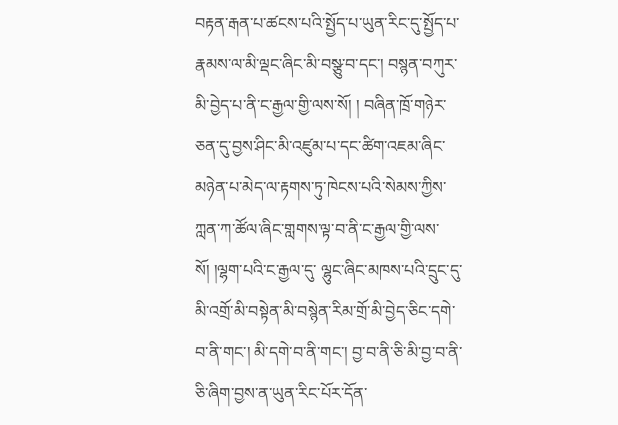བརྟན་རྒན་པ་ཚངས་པའི་སྤྱོད་པ་ཡུན་རིང་དུ་སྤྱོད་པ་རྣམས་ལ་མི་ལྡང་ཞིང་མི་བསྩུ་བ་དང་། བསྙན་བཀུར་མི་བྱེད་པ་ནི་ང་རྒྱལ་གྱི་ལས་སོ། ། བཞིན་ཁྲོ་གཉེར་ཅན་དུ་བྱས་ཤིང་མི་འཛུམ་པ་དང་ཚིག་འཇམ་ཞིང་མཉེན་པ་མེད་ལ་རྟགས་ཏུ་ཁེངས་པའི་སེམས་ཀྱིས་ཀླན་ཀ་ཚོལ་ཞིང་གླགས་ལྟ་བ་ནི་ང་རྒྱལ་གྱི་ལས་སོ། །ལྷག་པའི་ང་རྒྱལ་དུ་ ལྷུང་ཞིང་མཁས་པའི་དྲུང་དུ་མི་འགྲོ་མི་བསྟེན་མི་བསྙེན་རིམ་གྲོ་མི་བྱེད་ཅིང་དགེ་བ་ནི་གང་། མི་དགེ་བ་ནི་གང་། བྱ་བ་ནི་ཅི་མི་བྱ་བ་ནི་ཅི་ཞིག་བྱས་ན་ཡུན་རིང་པོར་དོན་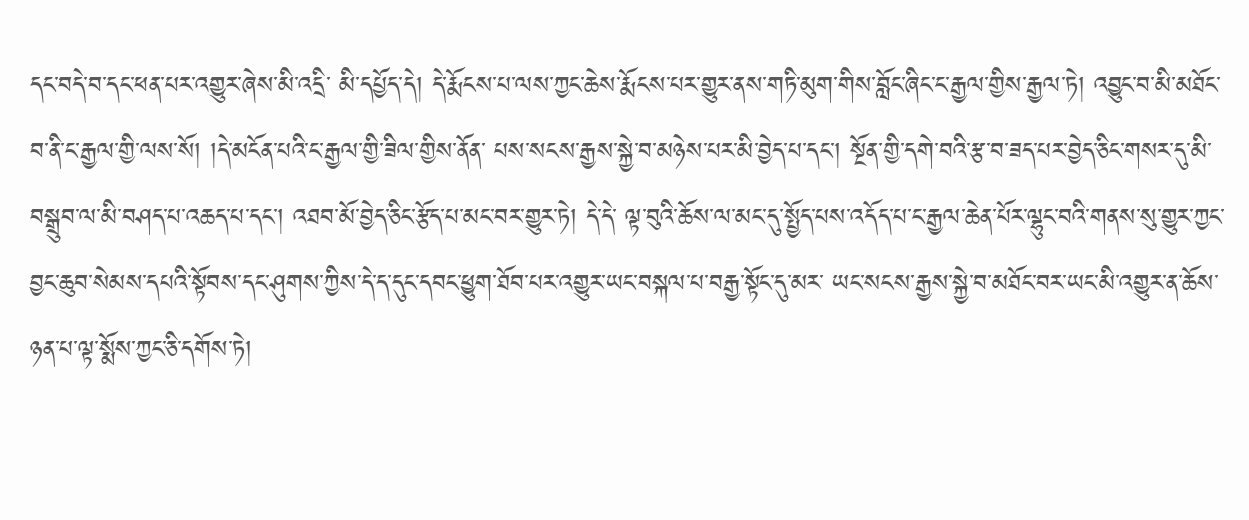དང་བདེ་བ་དང་ཕན་པར་འགྱུར་ཞེས་མི་འདྲི་ མི་དཔྱོད་དེ། དེ་རྨོངས་པ་ལས་ཀྱང་ཆེས་རྨོངས་པར་གྱུར་ནས་གཏི་མུག་གིས་བློང་ཞིང་ང་རྒྱལ་གྱིས་རྒྱལ་ཏེ། འབྱུང་བ་མི་མཐོང་བ་ནི་ང་རྒྱལ་གྱི་ལས་སོ། །དེ་མངོན་པའི་ང་རྒྱལ་གྱི་ཟིལ་གྱིས་ནོན་ པས་སངས་རྒྱས་སྐྱེ་བ་མཉེས་པར་མི་བྱེད་པ་དང་། སྔོན་གྱི་དགེ་བའི་རྩ་བ་ཟད་པར་བྱེད་ཅིང་གསར་དུ་མི་བསྒྲུབ་ལ་མི་བཤད་པ་འཆད་པ་དང་། འཐབ་མོ་བྱེད་ཅིང་རྩོད་པ་མང་བར་གྱུར་ཏེ། དེ་དེ་ ལྟ་བུའི་ཆོས་ལ་མང་དུ་སྤྱོད་པས་འདོད་པ་ང་རྒྱལ་ཆེན་པོར་ལྷུང་བའི་གནས་སུ་གྱུར་ཀྱང་བྱང་ཆུབ་སེམས་དཔའི་སྟོབས་དང་ཤུགས་ཀྱིས་དེ་ད་དུང་དབང་ཕྱུག་ཐོབ་པར་འགྱུར་ཡང་བསྐལ་པ་བརྒྱ་སྟོང་དུ་མར་ ཡང་སངས་རྒྱས་སྐྱེ་བ་མཐོང་བར་ཡང་མི་འགྱུར་ན་ཆོས་ཉན་པ་ལྟ་སྨོས་ཀྱང་ཅི་དགོས་ཏེ།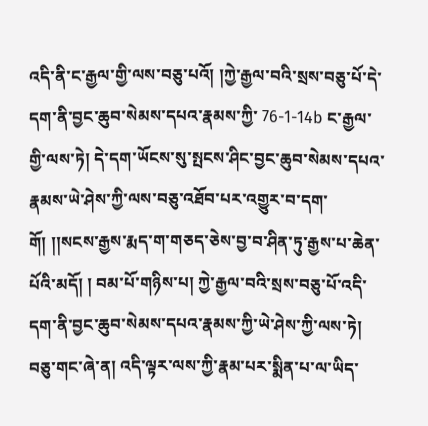འདི་ནི་ང་རྒྱལ་གྱི་ལས་བཅུ་པའོ། །ཀྱེ་རྒྱལ་བའི་སྲས་བཅུ་པོ་དེ་དག་ནི་བྱང་ཆུབ་སེམས་དཔའ་རྣམས་ཀྱི་ 76-1-14b ང་རྒྱལ་གྱི་ལས་ཏེ། དེ་དག་ཡོངས་སུ་སྤངས་ཤིང་བྱང་ཆུབ་སེམས་དཔའ་རྣམས་ཡེ་ཤེས་ཀྱི་ལས་བཅུ་འཐོབ་པར་འགྱུར་བ་དག་གོ། །།སངས་རྒྱས་རྨད་ག་གཅད་ཅེས་བྱ་བ་ཤིན་ཏུ་རྒྱས་པ་ཆེན་པོའི་མདོ། ། བམ་པོ་གཉིས་པ། ཀྱེ་རྒྱལ་བའི་སྲས་བཅུ་པོ་འདི་དག་ནི་བྱང་ཆུབ་སེམས་དཔའ་རྣམས་ཀྱི་ཡེ་ཤེས་ཀྱི་ལས་ཏེ། བཅུ་གང་ཞེ་ན། འདི་ལྟར་ལས་ཀྱི་རྣམ་པར་སྨིན་པ་ལ་ཡིད་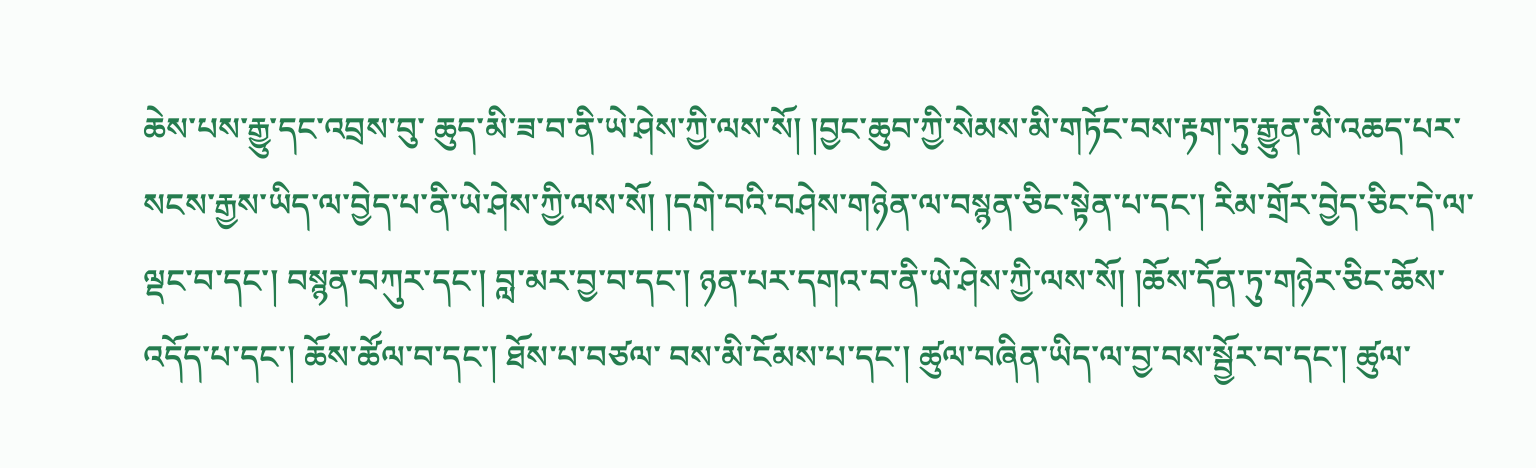ཆེས་པས་རྒྱུ་དང་འབྲས་བུ་ ཆུད་མི་ཟ་བ་ནི་ཡེ་ཤེས་ཀྱི་ལས་སོ། །བྱང་ཆུབ་ཀྱི་སེམས་མི་གཏོང་བས་རྟག་ཏུ་རྒྱུན་མི་འཆད་པར་སངས་རྒྱས་ཡིད་ལ་བྱེད་པ་ནི་ཡེ་ཤེས་ཀྱི་ལས་སོ། །དགེ་བའི་བཤེས་གཉེན་ལ་བསྙན་ཅིང་སྟེན་པ་དང་། རིམ་གྲོར་བྱེད་ཅིང་དེ་ལ་ལྡང་བ་དང་། བསྙན་བཀུར་དང་། བླ་མར་བྱ་བ་དང་། ཉན་པར་དགའ་བ་ནི་ཡེ་ཤེས་ཀྱི་ལས་སོ། །ཆོས་དོན་ཏུ་གཉེར་ཅིང་ཆོས་འདོད་པ་དང་། ཆོས་ཚོལ་བ་དང་། ཐོས་པ་བཙལ་ བས་མི་ངོམས་པ་དང་། ཚུལ་བཞིན་ཡིད་ལ་བྱ་བས་སྦྱོར་བ་དང་། ཚུལ་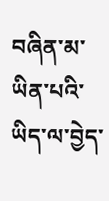བཞིན་མ་ཡིན་པའི་ཡིད་ལ་བྱེད་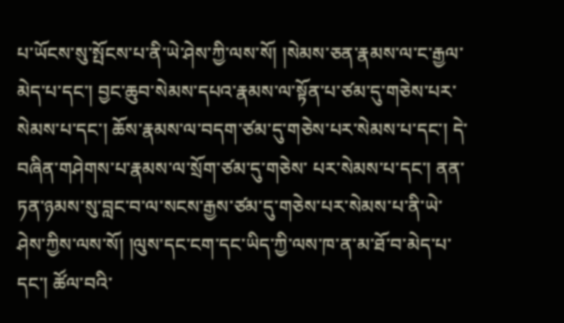པ་ཡོངས་སུ་སྤོངས་པ་ནི་ཡེ་ཤེས་ཀྱི་ལས་སོ། །སེམས་ཅན་རྣམས་ལ་ང་རྒྱལ་མེད་པ་དང་། བྱང་ཆུབ་སེམས་དཔའ་རྣམས་ལ་སྟོན་པ་ཙམ་དུ་གཅེས་པར་སེམས་པ་དང་། ཆོས་རྣམས་ལ་བདག་ཙམ་དུ་གཅེས་པར་སེམས་པ་དང་། དེ་བཞིན་གཤེགས་པ་རྣམས་ལ་སྲོག་ཙམ་དུ་གཅེས་ པར་སེམས་པ་དང་། ནན་ཏན་ཉམས་སུ་བླང་བ་ལ་སངས་རྒྱས་ཙམ་དུ་གཅེས་པར་སེམས་པ་ནི་ཡེ་ཤེས་ཀྱིས་ལས་སོ། །ལུས་དང་ངག་དང་ཡིད་ཀྱི་ལས་ཁ་ན་མ་ཐོ་བ་མེད་པ་དང་། ཚོལ་བའི་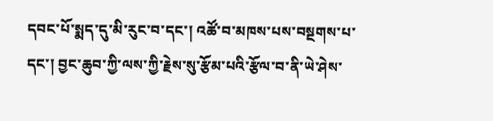དབང་པོ་སྨད་དུ་མི་རུང་བ་དང་། འཚོ་བ་མཁས་པས་བསྔགས་པ་དང་། བྱང་ཆུབ་ཀྱི་ལས་ཀྱི་རྗེས་སུ་རྩོམ་པའི་རྩོལ་བ་ནི་ཡེ་ཤེས་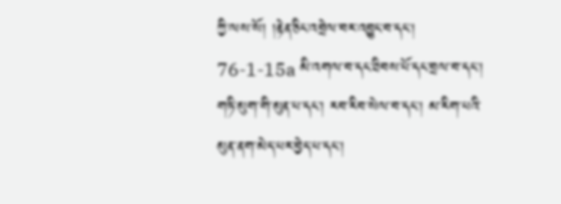ཀྱི་ལས་སོ། །རྟེན་ཅིང་འབྲེལ་བར་འབྱུང་བ་དང་། 76-1-15a མི་འགལ་བ་དང་ཐིབས་པོ་དང་བྲལ་བ་དང་། གཏི་མུག་གི་མུན་པ་དང་། རབ་རིབ་སེལ་བ་དང་། མ་རིག་པའི་མུན་ནག་མེད་པར་བྱེད་པ་དང་།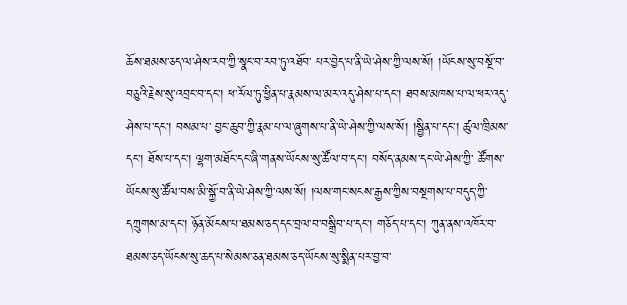ཆོས་ཐམས་ཅད་ལ་ཤེས་རབ་ཀྱི་སྣང་བ་རབ་ཏུ་འཐོབ་ པར་བྱེད་པ་ནི་ཡེ་ཤེས་ཀྱི་ལས་སོ། །ཡོངས་སུ་བསྔོ་བ་བཅུའི་རྗེས་སུ་འབྲང་བ་དང་། ཕ་རོལ་ཏུ་ཕྱིན་པ་རྣམས་ལ་མར་འདུ་ཤེས་པ་དང་། ཐབས་མཁས་པ་ལ་ཕར་འདུ་ཤེས་པ་དང་། བསམ་པ་ བྱང་ཆུབ་ཀྱི་རྣམ་པ་ལ་ཞུགས་པ་ནི་ཡེ་ཤེས་ཀྱི་ལས་སོ། །སྦྱིན་པ་དང་། ཚུལ་ཁྲིམས་དང་། ཐོས་པ་དང་། ལྷག་མཐོང་དང་ཞི་གནས་ཡོངས་སུ་ཚོལ་བ་དང་། བསོད་ནམས་དང་ཡེ་ཤེས་ཀྱི་ ཚོགས་ཡོངས་སུ་ཚོལ་བས་མི་སྐྱོ་བ་ནི་ཡེ་ཤེས་ཀྱི་ལས་སོ། །ལས་གང་སངས་རྒྱས་ཀྱིས་བསྔགས་པ་བདུད་ཀྱི་དཀྲུགས་མ་དང་། ཉོན་མོངས་པ་ཐམས་ཅད་དང་བྲལ་བ་བསྒྲིབ་པ་དང་། གཅོད་པ་དང་། ཀུན་ནས་འཁོར་བ་ཐམས་ཅད་ཡོངས་སུ་ཆད་པ་སེམས་ཅན་ཐམས་ཅད་ཡོངས་སུ་སྨིན་པར་བྱ་བ་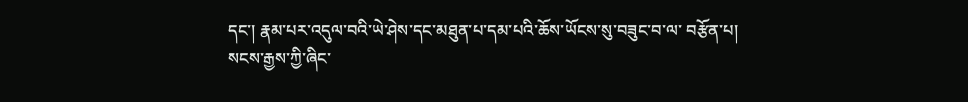དང་། རྣམ་པར་འདུལ་བའི་ཡེ་ཤེས་དང་མཐུན་པ་དམ་པའི་ཆོས་ཡོངས་སུ་བཟུང་བ་ལ་ བརྩོན་པ། སངས་རྒྱས་ཀྱི་ཞིང་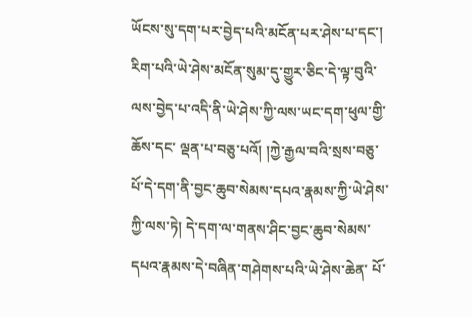ཡོངས་སུ་དག་པར་བྱེད་པའི་མངོན་པར་ཤེས་པ་དང་། རིག་པའི་ཡེ་ཤེས་མངོན་སུམ་དུ་གྱུར་ཅིང་དེ་ལྟ་བུའི་ལས་བྱེད་པ་འདི་ནི་ཡེ་ཤེས་ཀྱི་ལས་ཡང་དག་ཕུལ་གྱི་ཆོས་དང་ ལྡན་པ་བཅུ་པའོ། །ཀྱེ་རྒྱལ་བའི་སྲས་བཅུ་པོ་དེ་དག་ནི་བྱང་ཆུབ་སེམས་དཔའ་རྣམས་ཀྱི་ཡེ་ཤེས་ཀྱི་ལས་ཏེ། དེ་དག་ལ་གནས་ཤིང་བྱང་ཆུབ་སེམས་དཔའ་རྣམས་དེ་བཞིན་གཤེགས་པའི་ཡེ་ཤེས་ཆེན་ པོ་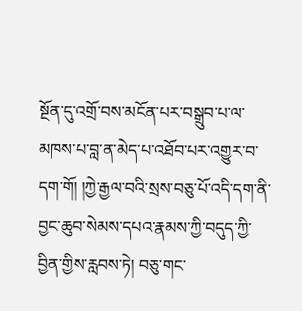སྔོན་དུ་འགྲོ་བས་མངོན་པར་བསྒྲུབ་པ་ལ་མཁས་པ་བླ་ན་མེད་པ་འཐོབ་པར་འགྱུར་བ་དག་གོ། །ཀྱེ་རྒྱལ་བའི་སྲས་བཅུ་པོ་འདི་དག་ནི་བྱང་ཆུབ་སེམས་དཔའ་རྣམས་ཀྱི་བདུད་ཀྱི་བྱིན་གྱིས་རླབས་ཏེ། བཅུ་གང་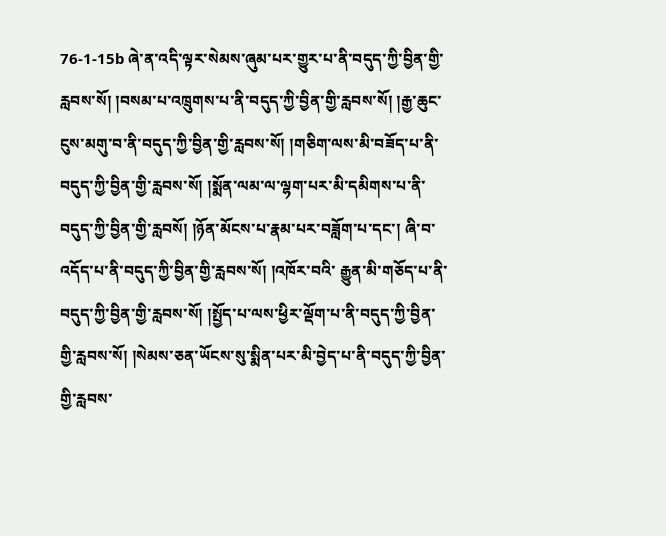76-1-15b ཞེ་ན་འདི་ལྟར་སེམས་ཞུམ་པར་གྱུར་པ་ནི་བདུད་ཀྱི་བྱིན་གྱི་རླབས་སོ། །བསམ་པ་འཁྲུགས་པ་ནི་བདུད་ཀྱི་བྱིན་གྱི་རླབས་སོ། །རྒྱ་ཆུང་ངུས་མགུ་བ་ནི་བདུད་ཀྱི་བྱིན་གྱི་རླབས་སོ། །གཅིག་ལས་མི་བཟོད་པ་ནི་ བདུད་ཀྱི་བྱིན་གྱི་རླབས་སོ། །སྨོན་ལམ་ལ་ལྷག་པར་མི་དམིགས་པ་ནི་བདུད་ཀྱི་བྱིན་གྱི་རླབསོ། །ཉོན་མོངས་པ་རྣམ་པར་བཟློག་པ་དང་། ཞི་བ་འདོད་པ་ནི་བདུད་ཀྱི་བྱིན་གྱི་རླབས་སོ། །འཁོར་བའི་ རྒྱུན་མི་གཅོད་པ་ནི་བདུད་ཀྱི་བྱིན་གྱི་རླབས་སོ། །སྤྱོད་པ་ལས་ཕྱིར་ལྡོག་པ་ནི་བདུད་ཀྱི་བྱིན་གྱི་རླབས་སོ། །སེམས་ཅན་ཡོངས་སུ་སྨིན་པར་མི་བྱེད་པ་ནི་བདུད་ཀྱི་བྱིན་གྱི་རླབས་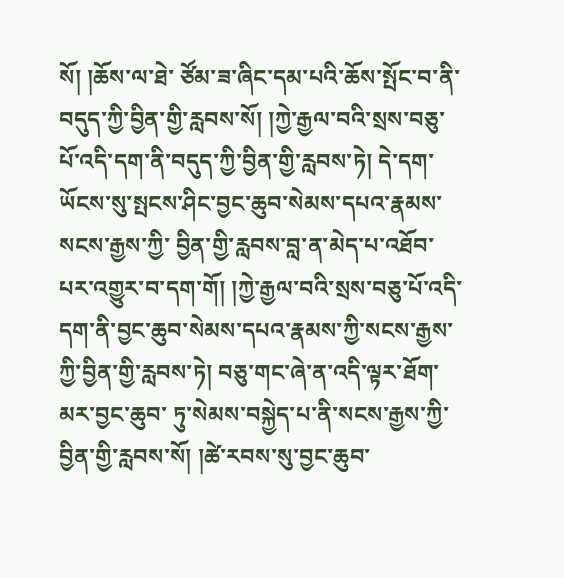སོ། །ཆོས་ལ་ཐེ་ ཙོམ་ཟ་ཞིང་དམ་པའི་ཆོས་སྤོང་བ་ནི་བདུད་ཀྱི་བྱིན་གྱི་རླབས་སོ། །ཀྱེ་རྒྱལ་བའི་སྲས་བཅུ་པོ་འདི་དག་ནི་བདུད་ཀྱི་བྱིན་གྱི་རླབས་ཏེ། དེ་དག་ཡོངས་སུ་སྤངས་ཤིང་བྱང་ཆུབ་སེམས་དཔའ་རྣམས་སངས་རྒྱས་ཀྱི་ བྱིན་གྱི་རླབས་བླ་ན་མེད་པ་འཐོབ་པར་འགྱུར་བ་དག་གོ། །ཀྱེ་རྒྱལ་བའི་སྲས་བཅུ་པོ་འདི་དག་ནི་བྱང་ཆུབ་སེམས་དཔའ་རྣམས་ཀྱི་སངས་རྒྱས་ཀྱི་བྱིན་གྱི་རླབས་ཏེ། བཅུ་གང་ཞེ་ན་འདི་ལྟར་ཐོག་མར་བྱང་ཆུབ་ ཏུ་སེམས་བསྐྱེད་པ་ནི་སངས་རྒྱས་ཀྱི་བྱིན་གྱི་རླབས་སོ། །ཚེ་རབས་སུ་བྱང་ཆུབ་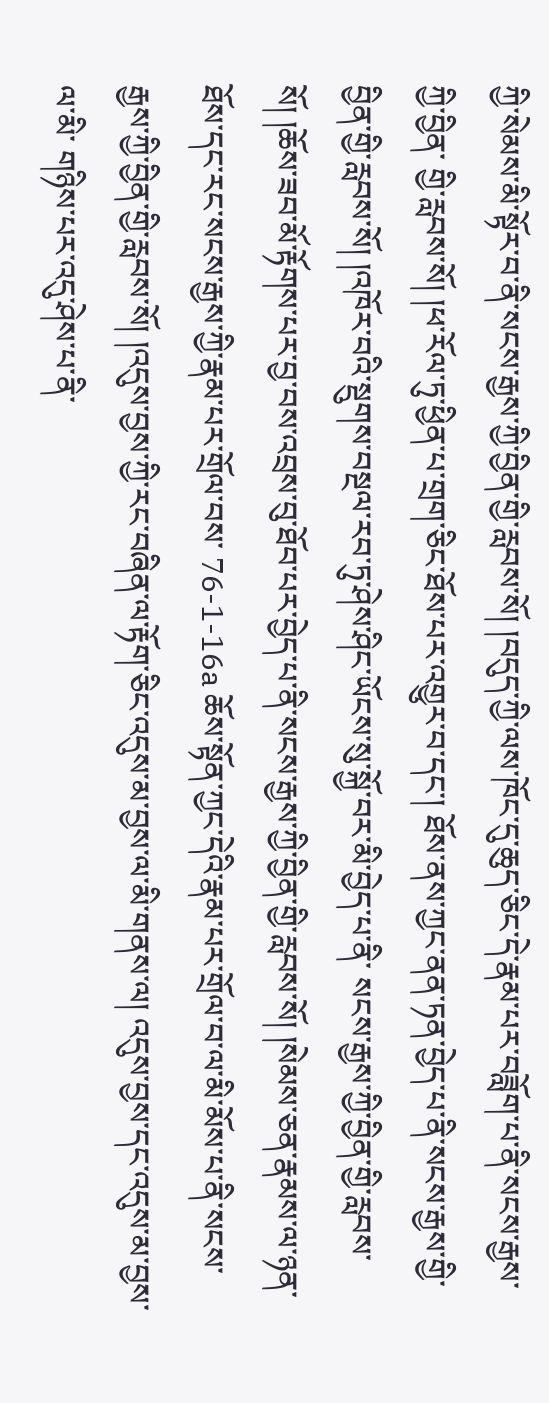ཀྱི་སེམས་མི་སྟོར་བ་ནི་སངས་རྒྱས་ཀྱི་བྱིན་གྱི་རླབས་སོ། །བདུད་ཀྱི་ལས་ཁོང་དུ་ཆུད་ཅིང་དེ་རྣམ་པར་བཟློག་པ་ནི་སངས་རྒྱས་ཀྱི་བྱིན་ གྱི་རླབས་སོ། །ཕ་རོལ་ཏུ་ཕྱིན་པ་གྲག་ཅིང་ཐོས་པར་འགྱུར་བ་དང་། ཐོས་ནས་ཀྱང་ནན་ཏན་བྱེད་པ་ནི་སངས་རྒྱས་གྱི་བྱིན་གྱི་རླབས་སོ། །འཁོར་བའི་སྡུགས་བསྔལ་རབ་ཏུ་ཤེས་ཤིང་ཡོངས་སུ་སྐྱོ་བར་མི་བྱེད་པ་ནི་ སངས་རྒྱས་ཀྱི་བྱིན་གྱི་རླབས་སོ། །ཆོས་ཟབ་མོ་རྟོགས་པར་བྱ་བས་འབྲས་བུ་ཐོབ་པར་བྱེད་པ་ནི་སངས་རྒྱས་ཀྱི་བྱིན་གྱི་རླབས་སོ། །སེམས་ཅན་རྣམས་ལ་ཉན་ཐོས་དང་རང་སངས་རྒྱས་ཀྱི་རྣམ་པར་གྲོལ་བས་ 76-1-16a ཆོས་སྟོན་ཀྱང་དེའི་རྣམ་པར་གྲོལ་བ་ལ་མི་མོས་པ་ནི་སངས་རྒྱས་ཀྱི་བྱིན་གྱི་རླབས་སོ། །འདུས་བྱས་ཀྱི་རང་བཞིན་ལ་རྟོག་ཅིང་འདུས་མ་བྱས་ལ་མི་གནས་ལ། འདུས་བྱས་དང་འདུས་མ་བྱས་ལ་མི་ གཉིས་པར་འདུ་ཤེས་པ་ནི་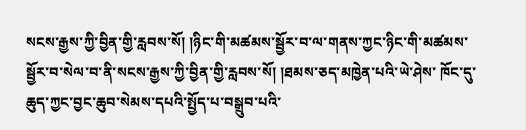སངས་རྒྱས་ཀྱི་བྱིན་གྱི་རླབས་སོ། །ཉིང་གི་མཚམས་སྦྱོར་བ་ལ་གནས་ཀྱང་ཉིང་གི་མཚམས་སྦྱོར་བ་སེལ་བ་ནི་སངས་རྒྱས་ཀྱི་བྱིན་གྱི་རླབས་སོ། །ཐམས་ཅད་མཁྱེན་པའི་ཡེ་ཤེས་ ཁོང་དུ་ཆུད་ཀྱང་བྱང་ཆུབ་སེམས་དཔའི་སྤྱོད་པ་བསྒྲུབ་པའི་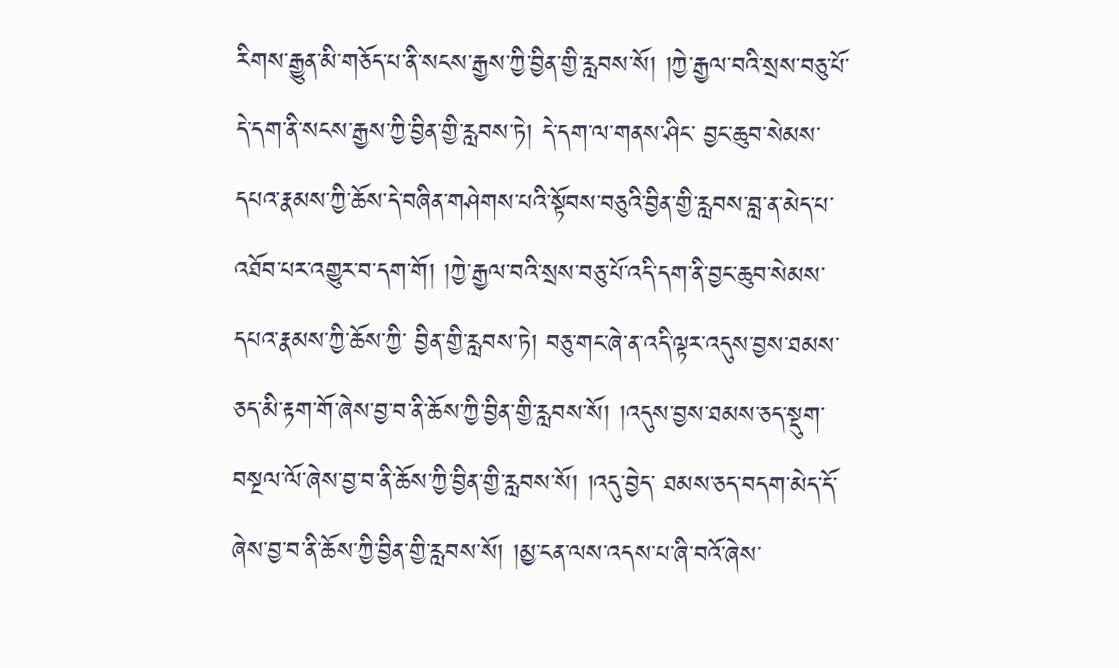རིགས་རྒྱུན་མི་གཅོད་པ་ནི་སངས་རྒྱས་ཀྱི་བྱིན་གྱི་རླབས་སོ། །ཀྱེ་རྒྱལ་བའི་སྲས་བཅུ་པོ་དེ་དག་ནི་སངས་རྒྱས་ཀྱི་བྱིན་གྱི་རླབས་ཏེ། དེ་དག་ལ་གནས་ཤིང་ བྱང་ཆུབ་སེམས་དཔའ་རྣམས་ཀྱི་ཆོས་དེ་བཞིན་གཤེགས་པའི་སྟོབས་བཅུའི་བྱིན་གྱི་རླབས་བླ་ན་མེད་པ་འཐོབ་པར་འགྱུར་བ་དག་གོ། །ཀྱེ་རྒྱལ་བའི་སྲས་བཅུ་པོ་འདི་དག་ནི་བྱང་ཆུབ་སེམས་དཔའ་རྣམས་ཀྱི་ཆོས་ཀྱི་ བྱིན་གྱི་རླབས་ཏེ། བཅུ་གང་ཞེ་ན་འདི་ལྟར་འདུས་བྱས་ཐམས་ཅད་མི་རྟག་གོ་ཞེས་བྱ་བ་ནི་ཆོས་ཀྱི་བྱིན་གྱི་རླབས་སོ། །འདུས་བྱས་ཐམས་ཅད་སྡུག་བསྔལ་ལོ་ཞེས་བྱ་བ་ནི་ཆོས་ཀྱི་བྱིན་གྱི་རླབས་སོ། །འདུ་བྱེད་ ཐམས་ཅད་བདག་མེད་དོ་ཞེས་བྱ་བ་ནི་ཆོས་ཀྱི་བྱིན་གྱི་རླབས་སོ། །མྱ་ངན་ལས་འདས་པ་ཞི་བའོ་ཞེས་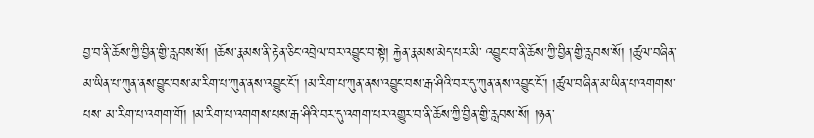བྱ་བ་ནི་ཆོས་ཀྱི་བྱིན་གྱི་རླབས་སོ། །ཆོས་རྣམས་ནི་རྟེན་ཅིང་འབྲེལ་བར་འབྱུང་བ་སྟེ། རྐྱེན་རྣམས་མེད་པར་མི་ འབྱུང་བ་ནི་ཆོས་ཀྱི་བྱིན་གྱི་རླབས་སོ། །ཚུལ་བཞིན་མ་ཡིན་པ་ཀུན་ནས་བྱུང་བས་མ་རིག་པ་ཀུན་ནས་འབྱུང་ངོ་། །མ་རིག་པ་ཀུན་ནས་འབྱུང་བས་རྒ་ཤིའི་བར་དུ་ཀུན་ནས་འབྱུང་ངོ་། །ཚུལ་བཞིན་མ་ཡིན་པ་འགགས་པས་ མ་རིག་པ་འགག་གོ། །མ་རིག་པ་འགགས་པས་རྒ་ཤིའི་བར་དུ་འགག་པར་འགྱུར་བ་ནི་ཆོས་ཀྱི་བྱིན་གྱི་རླབས་སོ། །ཉན་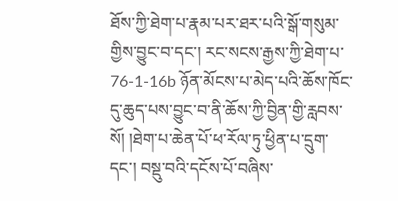ཐོས་ཀྱི་ཐེག་པ་རྣམ་པར་ཐར་པའི་སྒོ་གསུམ་གྱིས་བྱུང་བ་དང་། རང་སངས་རྒྱས་ཀྱི་ཐེག་པ་ 76-1-16b ཉོན་མོངས་པ་མེད་པའི་ཆོས་ཁོང་དུ་ཆུད་པས་བྱུང་བ་ནི་ཆོས་ཀྱི་བྱིན་གྱི་རླབས་སོ། །ཐེག་པ་ཆེན་པོ་ཕ་རོལ་ཏུ་ཕྱིན་པ་དྲུག་དང་། བསྡུ་བའི་དངོས་པོ་བཞིས་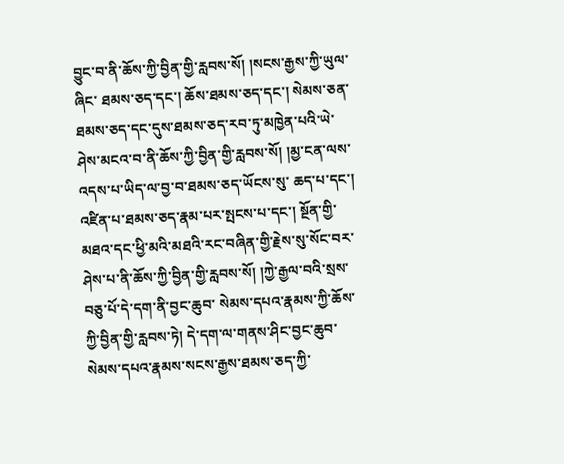བྱུང་བ་ནི་ཆོས་ཀྱི་བྱིན་གྱི་རླབས་སོ། །སངས་རྒྱས་ཀྱི་ཡུལ་ཞིང་ ཐམས་ཅད་དང་། ཆོས་ཐམས་ཅད་དང་། སེམས་ཅན་ཐམས་ཅད་དང་དུས་ཐམས་ཅད་རབ་ཏུ་མཁྱེན་པའི་ཡེ་ཤེས་མངའ་བ་ནི་ཆོས་ཀྱི་བྱིན་གྱི་རླབས་སོ། །མྱ་ངན་ལས་འདས་པ་ཡིད་ལ་བྱ་བ་ཐམས་ཅད་ཡོངས་སུ་ ཆད་པ་དང་། འཛིན་པ་ཐམས་ཅད་རྣམ་པར་སྤངས་པ་དང་། སྔོན་གྱི་མཐའ་དང་ཕྱི་མའི་མཐའི་རང་བཞིན་གྱི་རྗེས་སུ་སོང་བར་ཤེས་པ་ནི་ཆོས་ཀྱི་བྱིན་གྱི་རླབས་སོ། །ཀྱེ་རྒྱལ་བའི་སྲས་བཅུ་པོ་དེ་དག་ནི་བྱང་ཆུབ་ སེམས་དཔའ་རྣམས་ཀྱི་ཆོས་ཀྱི་བྱིན་གྱི་རླབས་ཏེ། དེ་དག་ལ་གནས་ཤིང་བྱང་ཆུབ་སེམས་དཔའ་རྣམས་སངས་རྒྱས་ཐམས་ཅད་ཀྱི་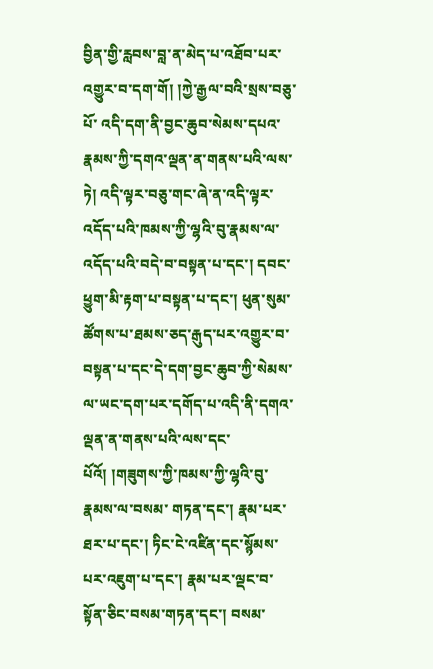བྱིན་གྱི་རླབས་བླ་ན་མེད་པ་འཐོབ་པར་འགྱུར་བ་དག་གོ། །ཀྱེ་རྒྱལ་བའི་སྲས་བཅུ་པོ་ འདི་དག་ནི་བྱང་ཆུབ་སེམས་དཔའ་རྣམས་ཀྱི་དགའ་ལྡན་ན་གནས་པའི་ལས་ཏེ། འདི་ལྟར་བཅུ་གང་ཞེ་ན་འདི་ལྟར་འདོད་པའི་ཁམས་ཀྱི་ལྷའི་བུ་རྣམས་ལ་འདོད་པའི་བདེ་བ་བསྟན་པ་དང་། དབང་ཕྱུག་མི་རྟག་པ་བསྟན་པ་དང་། ཕུན་སུམ་ཚོགས་པ་ཐམས་ཅད་རྒུད་པར་འགྱུར་བ་བསྟན་པ་དང་དེ་དག་བྱང་ཆུབ་ཀྱི་སེམས་ལ་ཡང་དག་པར་དགོད་པ་འདི་ནི་དགའ་ལྡན་ན་གནས་པའི་ལས་དང་པོའོ། །གཟུགས་ཀྱི་ཁམས་ཀྱི་ལྷའི་བུ་རྣམས་ལ་བསམ་ གཏན་དང་། རྣམ་པར་ཐར་པ་དང་། ཏིང་ངེ་འཛིན་དང་སྙོམས་པར་འཇུག་པ་དང་། རྣམ་པར་ལྡང་བ་སྟོན་ཅིང་བསམ་གཏན་དང་། བསམ་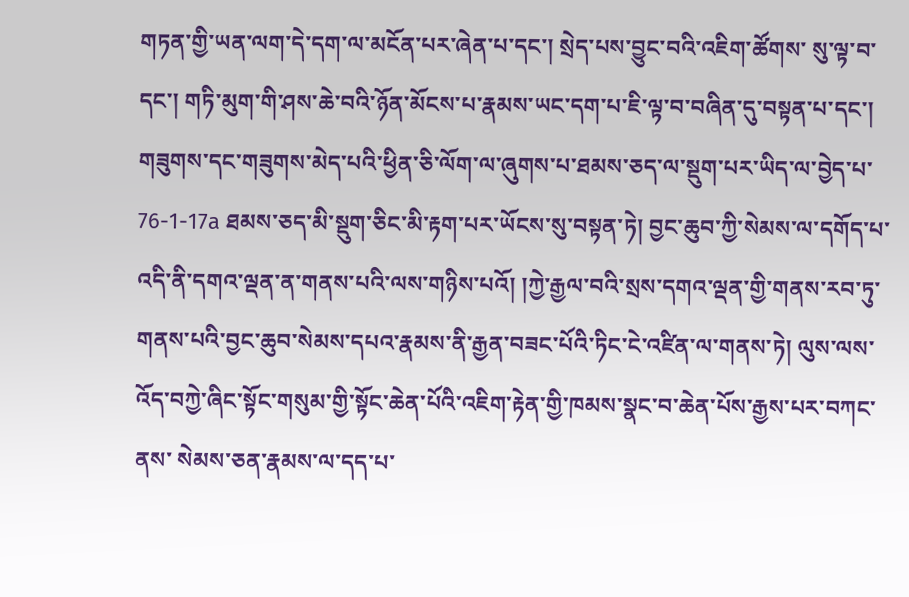གཏན་གྱི་ཡན་ལག་དེ་དག་ལ་མངོན་པར་ཞེན་པ་དང་། སྲེད་པས་བྱུང་བའི་འཇིག་ཚོགས་ སུ་ལྟ་བ་དང་། གཏི་མུག་གི་ཤས་ཆེ་བའི་ཉོན་མོངས་པ་རྣམས་ཡང་དག་པ་ཇི་ལྟ་བ་བཞིན་དུ་བསྟན་པ་དང་། གཟུགས་དང་གཟུགས་མེད་པའི་ཕྱིན་ཅི་ལོག་ལ་ཞུགས་པ་ཐམས་ཅད་ལ་སྡུག་པར་ཡིད་ལ་བྱེད་པ་ 76-1-17a ཐམས་ཅད་མི་སྡུག་ཅིང་མི་རྟག་པར་ཡོངས་སུ་བསྟན་ཏེ། བྱང་ཆུབ་ཀྱི་སེམས་ལ་དགོད་པ་འདི་ནི་དགའ་ལྡན་ན་གནས་པའི་ལས་གཉིས་པའོ། །ཀྱེ་རྒྱལ་བའི་སྲས་དགའ་ལྡན་གྱི་གནས་རབ་ཏུ་ གནས་པའི་བྱང་ཆུབ་སེམས་དཔའ་རྣམས་ནི་རྒྱན་བཟང་པོའི་ཏིང་ངེ་འཛིན་ལ་གནས་ཏེ། ལུས་ལས་འོད་བཀྱེ་ཞིང་སྟོང་གསུམ་གྱི་སྟོང་ཆེན་པོའི་འཇིག་རྟེན་གྱི་ཁམས་སྣང་བ་ཆེན་པོས་རྒྱས་པར་བཀང་ནས་ སེམས་ཅན་རྣམས་ལ་དད་པ་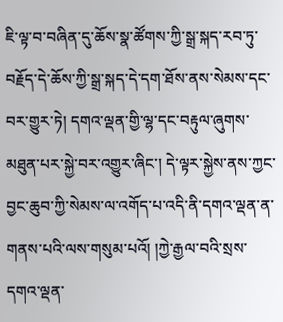ཇི་ལྟ་བ་བཞིན་དུ་ཆོས་སྣ་ཚོགས་ཀྱི་སྒྲ་སྐད་རབ་ཏུ་བརྗོད་དེ་ཆོས་ཀྱི་སྒྲ་སྐད་དེ་དག་ཐོས་ནས་སེམས་དང་བར་གྱུར་ཏེ། དགའ་ལྡན་གྱི་ལྷ་དང་བརྟུལ་ཞུགས་མཐུན་པར་སྐྱེ་བར་འགྱུར་ཞིང་། དེ་ལྟར་སྐྱེས་ནས་ཀྱང་བྱང་ཆུབ་ཀྱི་སེམས་ལ་འགོད་པ་འདི་ནི་དགའ་ལྡན་ན་གནས་པའི་ལས་གསུམ་པའོ། །ཀྱེ་རྒྱལ་བའི་སྲས་དགའ་ལྡན་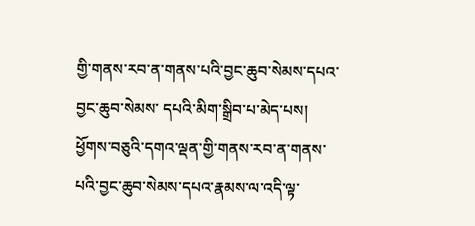གྱི་གནས་རབ་ན་གནས་པའི་བྱང་ཆུབ་སེམས་དཔའ་བྱང་ཆུབ་སེམས་ དཔའི་མིག་སྒྲིབ་པ་མེད་པས། ཕྱོགས་བཅུའི་དགའ་ལྡན་གྱི་གནས་རབ་ན་གནས་པའི་བྱང་ཆུབ་སེམས་དཔའ་རྣམས་ལ་འདི་ལྟ་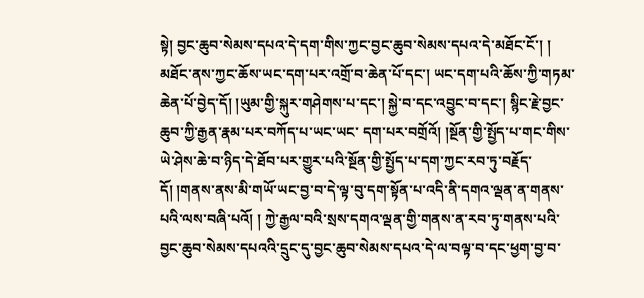སྟེ། བྱང་ཆུབ་སེམས་དཔའ་དེ་དག་གིས་ཀྱང་བྱང་ཆུབ་སེམས་དཔའ་དེ་མཐོང་ངོ་། ། མཐོང་ནས་ཀྱང་ཆོས་ཡང་དག་པར་འགྲོ་བ་ཆེན་པོ་དང་། ཡང་དག་པའི་ཆོས་ཀྱི་གཏམ་ཆེན་པོ་བྱེད་དོ། །ཡུམ་གྱི་སྐུར་གཤེགས་པ་དང་། སྐྱེ་བ་དང་འབྱུང་བ་དང་། སྙིང་རྗེ་བྱང་ཆུབ་ཀྱི་རྒྱན་རྣམ་པར་བཀོད་པ་ཡང་ཡང་ དག་པར་བགྲོའོ། །སྔོན་གྱི་སྤྱོད་པ་གང་གིས་ཡེ་ཤེས་ཆེ་བ་ཉིད་དེ་ཐོབ་པར་གྱུར་པའི་སྔོན་གྱི་སྤྱོད་པ་དག་ཀྱང་རབ་ཏུ་བརྗོད་དོ། །གནས་ནས་མི་གཡོ་ཡང་བྱ་བ་དེ་ལྟ་བུ་དག་སྟོན་པ་འདི་ནི་དགའ་ལྡན་ན་གནས་པའི་ལས་བཞི་པའོ། ། ཀྱེ་རྒྱལ་བའི་སྲས་དགའ་ལྡན་གྱི་གནས་ན་རབ་ཏུ་གནས་པའི་བྱང་ཆུབ་སེམས་དཔའའི་དྲུང་དུ་བྱང་ཆུབ་སེམས་དཔའ་དེ་ལ་བལྟ་བ་དང་ཕྱག་བྱ་བ་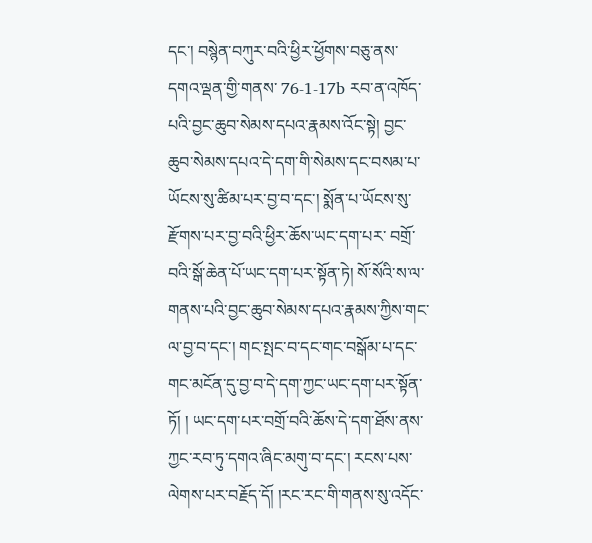དང་། བསྙེན་བཀུར་བའི་ཕྱིར་ཕྱོགས་བཅུ་ནས་དགའ་ལྡན་གྱི་གནས་ 76-1-17b རབ་ན་འཁོད་པའི་བྱང་ཆུབ་སེམས་དཔའ་རྣམས་འོང་སྟེ། བྱང་ཆུབ་སེམས་དཔའ་དེ་དག་གི་སེམས་དང་བསམ་པ་ཡོངས་སུ་ཚིམ་པར་བྱ་བ་དང་། སྨོན་པ་ཡོངས་སུ་རྫོགས་པར་བྱ་བའི་ཕྱིར་ཆོས་ཡང་དག་པར་ བགྲོ་བའི་སྒོ་ཆེན་པོ་ཡང་དག་པར་སྟོན་ཏེ། སོ་སོའི་ས་ལ་གནས་པའི་བྱང་ཆུབ་སེམས་དཔའ་རྣམས་ཀྱིས་གང་ལ་བྱ་བ་དང་། གང་སྤང་བ་དང་གང་བསྒོམ་པ་དང་གང་མངོན་དུ་བྱ་བ་དེ་དག་ཀྱང་ཡང་དག་པར་སྟོན་ཏོ། ། ཡང་དག་པར་བགྲོ་བའི་ཆོས་དེ་དག་ཐོས་ནས་ཀྱང་རབ་ཏུ་དགའ་ཞིང་མགུ་བ་དང་། རངས་པས་ལེགས་པར་བརྗོད་དོ། །རང་རང་གི་གནས་སུ་འདོང་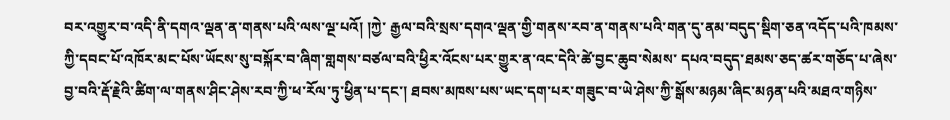བར་འགྱུར་བ་འདི་ནི་དགའ་ལྡན་ན་གནས་པའི་ལས་ལྔ་པའོ། །ཀྱེ་ རྒྱལ་བའི་སྲས་དགའ་ལྡན་གྱི་གནས་རབ་ན་གནས་པའི་གན་དུ་ནམ་བདུད་སྡིག་ཅན་འདོད་པའི་ཁམས་ཀྱི་དབང་པོ་འཁོར་མང་པོས་ཡོངས་སུ་བསྐོར་བ་ཞིག་གླགས་བཙལ་བའི་ཕྱིར་འོངས་པར་གྱུར་ན་འང་དེའི་ཚེ་བྱང་ཆུབ་སེམས་ དཔའ་བདུད་ཐམས་ཅད་ཚར་གཅོད་པ་ཞེས་བྱ་བའི་རྡོ་རྗེའི་ཚིག་ལ་གནས་ཤིང་ཤེས་རབ་ཀྱི་ཕ་རོལ་ཏུ་ཕྱིན་པ་དང་། ཐབས་མཁས་པས་ཡང་དག་པར་གཟུང་བ་ཡེ་ཤེས་ཀྱི་སྒོས་མཉམ་ཞིང་མཉན་པའི་མཐའ་གཉིས་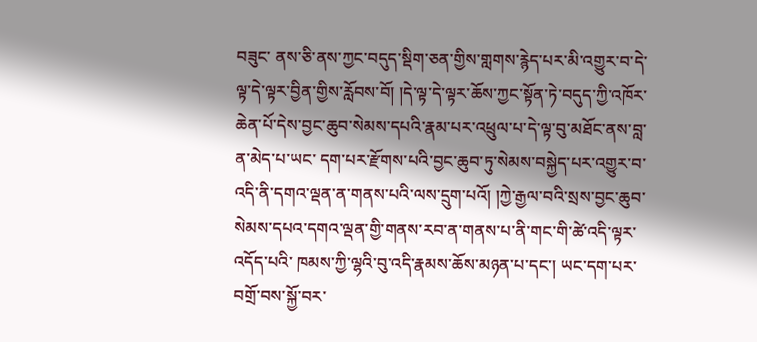བཟུང་ ནས་ཅི་ནས་ཀྱང་བདུད་སྡིག་ཅན་གྱིས་གླགས་རྙེད་པར་མི་འགྱུར་བ་དེ་ལྟ་དེ་ལྟར་བྱིན་གྱིས་རློབས་བོ། །དེ་ལྟ་དེ་ལྟར་ཆོས་ཀྱང་སྟོན་ཏེ་བདུད་ཀྱི་འཁོར་ཆེན་པོ་དེས་བྱང་ཆུབ་སེམས་དཔའི་རྣམ་པར་འཕྲུལ་པ་དེ་ལྟ་བུ་མཐོང་ནས་བླ་ན་མེད་པ་ཡང་ དག་པར་རྫོགས་པའི་བྱང་ཆུབ་ཏུ་སེམས་བསྐྱེད་པར་འགྱུར་བ་འདི་ནི་དགའ་ལྡན་ན་གནས་པའི་ལས་དྲུག་པའོ། །ཀྱེ་རྒྱལ་བའི་སྲས་བྱང་ཆུབ་སེམས་དཔའ་དགའ་ལྡན་གྱི་གནས་རབ་ན་གནས་པ་ནི་གང་གི་ཚེ་འདི་ལྟར་འདོད་པའི་ ཁམས་ཀྱི་ལྷའི་བུ་འདི་རྣམས་ཆོས་མཉན་པ་དང་། ཡང་དག་པར་བགྲོ་བས་སྐྱོ་བར་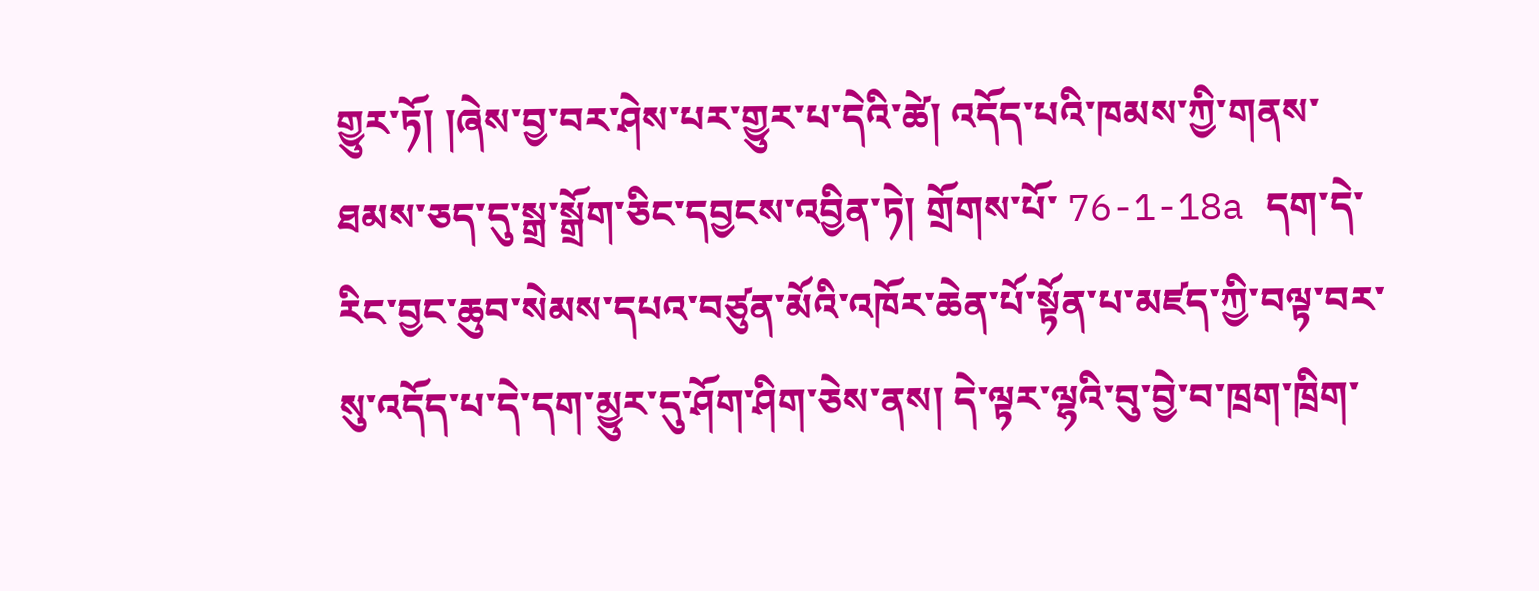གྱུར་ཏོ། །ཞེས་བྱ་བར་ཤེས་པར་གྱུར་པ་དེའི་ཚེ། འདོད་པའི་ཁམས་ཀྱི་གནས་ཐམས་ཅད་དུ་སྒྲ་སྒྲོག་ཅིང་དབྱངས་འབྱིན་ཏེ། གྲོགས་པོ་ 76-1-18a དག་དེ་རིང་བྱང་ཆུབ་སེམས་དཔའ་བཙུན་མོའི་འཁོར་ཆེན་པོ་སྟོན་པ་མཛད་ཀྱི་བལྟ་བར་སུ་འདོད་པ་དེ་དག་མྱུར་དུ་ཤོག་ཤིག་ཅེས་ནས། དེ་ལྟར་ལྷའི་བུ་བྱེ་བ་ཁྲག་ཁྲིག་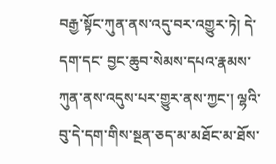བརྒྱ་སྟོང་ཀུན་ནས་འདུ་བར་འགྱུར་ཏེ། དེ་དག་དང་ བྱང་ཆུབ་སེམས་དཔའ་རྣམས་ཀུན་ནས་འདུས་པར་གྱུར་ནས་ཀྱང་། ལྷའི་བུ་དེ་དག་གིས་སྔན་ཅད་མ་མཐོང་མ་ཐོས་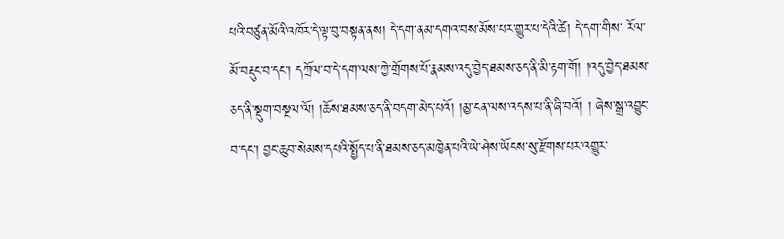པའི་བཙུན་མོའི་འཁོར་དེ་ལྟ་བུ་བསྟན་ནས། དེ་དག་ནམ་དགའ་བས་མོས་པར་གྱུར་པ་དེའི་ཚེ། དེ་དག་གིས་ རོལ་མོ་བརྡུང་བ་དང་། དཀྲོལ་བ་དེ་དག་ལས་ཀྱེ་གྲོགས་པོ་རྣམས་འདུ་བྱེད་ཐམས་ཅད་ནི་མི་རྟག་གོ། །འདུ་བྱེད་ཐམས་ཅད་ནི་སྡུག་བསྔལ་ལོ། །ཆོས་ཐམས་ཅད་ནི་བདག་མེད་པའོ། །མྱ་ངན་ལས་འདས་པ་ནི་ཞི་བའོ། ། ཞེས་སྒྲ་འབྱུང་བ་དང་། བྱང་ཆུབ་སེམས་དཔའི་སྤྱོད་པ་ནི་ཐམས་ཅད་མཁྱེན་པའི་ཡེ་ཤེས་ཡོངས་སུ་རྫོགས་པར་འགྱུར་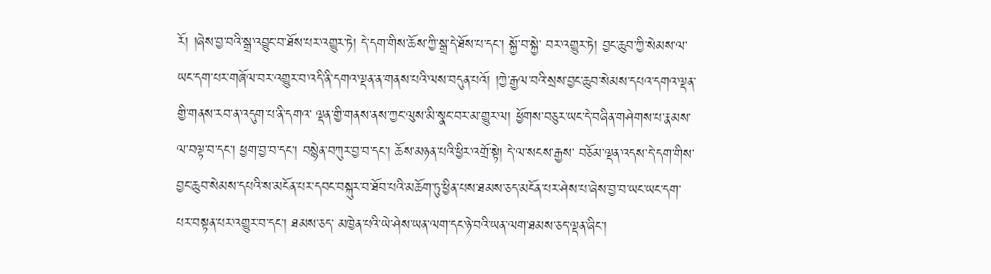རོ། །ཞེས་བྱ་བའི་སྒྲ་འབྱུང་བ་ཐོས་པར་འགྱུར་ཏེ། དེ་དག་གིས་ཆོས་ཀྱི་སྒྲ་དེ་ཐོས་པ་དང་། སྐྱོ་བ་སྐྱེ་ བར་འགྱུར་ཏེ། བྱང་ཆུབ་ཀྱི་སེམས་ལ་ཡང་དག་པར་གཞོལ་བར་འགྱུར་བ་འདི་ནི་དགའ་ལྡན་ན་གནས་པའི་ལས་བདུན་པའོ། །ཀྱེ་རྒྱལ་བའི་སྲས་བྱང་ཆུབ་སེམས་དཔའ་དགའ་ལྡན་གྱི་གནས་རབ་ན་འདུག་པ་ནི་དགའ་ ལྡན་གྱི་གནས་ནས་ཀྱང་ལུས་མི་སྣང་བར་མ་གྱུར་ལ། ཕྱོགས་བཅུར་ཡང་དེ་བཞིན་གཤེགས་པ་རྣམས་ལ་བལྟ་བ་དང་། ཕྱག་བྱ་བ་དང་། བསྙེན་བཀུར་བྱ་བ་དང་། ཆོས་མཉན་པའི་ཕྱིར་འགྲོ་སྟེ། དེ་ལ་སངས་རྒྱས་ བཅོམ་ལྡན་འདས་དེ་དག་གིས་བྱང་ཆུབ་སེམས་དཔའི་ས་མངོན་པར་དབང་བསྐུར་བ་ཐོབ་པའི་མཆོག་ཏུ་ཕྱིན་པས་ཐམས་ཅད་མངོན་པར་ཤེས་པ་ཞེས་བྱ་བ་ཡང་ཡང་དག་པར་བསྟན་པར་འགྱུར་བ་དང་། ཐམས་ཅད་ མཁྱེན་པའི་ཡེ་ཤེས་ཡན་ལག་དང་ཉེ་བའི་ཡན་ལག་ཐམས་ཅད་ལྡན་ཞིང་།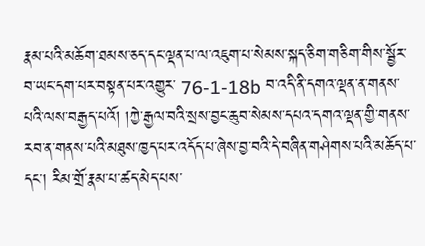རྣམ་པའི་མཆོག་ཐམས་ཅད་དང་ལྡན་པ་ལ་འཇུག་པ་སེམས་སྐད་ཅིག་གཅིག་གིས་སྦྱོར་བ་ཡང་དག་པར་བསྟན་པར་འགྱུར་ 76-1-18b བ་འདི་ནི་དགའ་ལྡན་ན་གནས་པའི་ལས་བརྒྱད་པའོ། །ཀྱེ་རྒྱལ་བའི་སྲས་བྱང་ཆུབ་སེམས་དཔའ་དགའ་ལྡན་གྱི་གནས་རབ་ན་གནས་པའི་མཐུས་ཁྱད་པར་འདོད་པ་ཞེས་བྱ་བའི་དེ་བཞིན་གཤེགས་པའི་མཆོད་པ་དང་། རིམ་གྲོ་རྣམ་པ་ཚད་མེད་པས་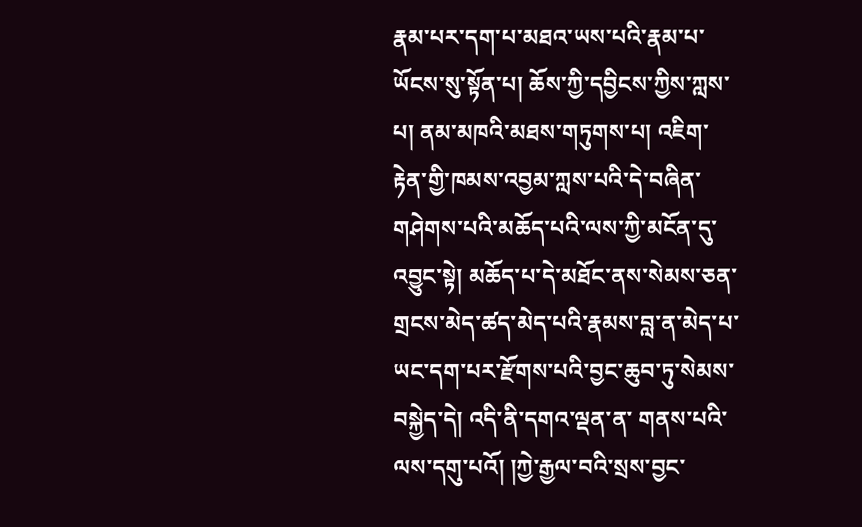རྣམ་པར་དག་པ་མཐའ་ཡས་པའི་རྣམ་པ་ཡོངས་སུ་སྟོན་པ། ཆོས་ཀྱི་དབྱིངས་ཀྱིས་ཀླས་པ། ནམ་མཁའི་མཐས་གཏུགས་པ། འཇིག་རྟེན་གྱི་ཁམས་འབྱམ་ཀླས་པའི་དེ་བཞིན་ གཤེགས་པའི་མཆོད་པའི་ལས་ཀྱི་མངོན་དུ་འབྱུང་སྟེ། མཆོད་པ་དེ་མཐོང་ནས་སེམས་ཅན་གྲངས་མེད་ཚད་མེད་པའི་རྣམས་བླ་ན་མེད་པ་ཡང་དག་པར་རྫོགས་པའི་བྱང་ཆུབ་ཏུ་སེམས་བསྐྱེད་དེ། འདི་ནི་དགའ་ལྡན་ན་ གནས་པའི་ལས་དགུ་པའོ། །ཀྱེ་རྒྱལ་བའི་སྲས་བྱང་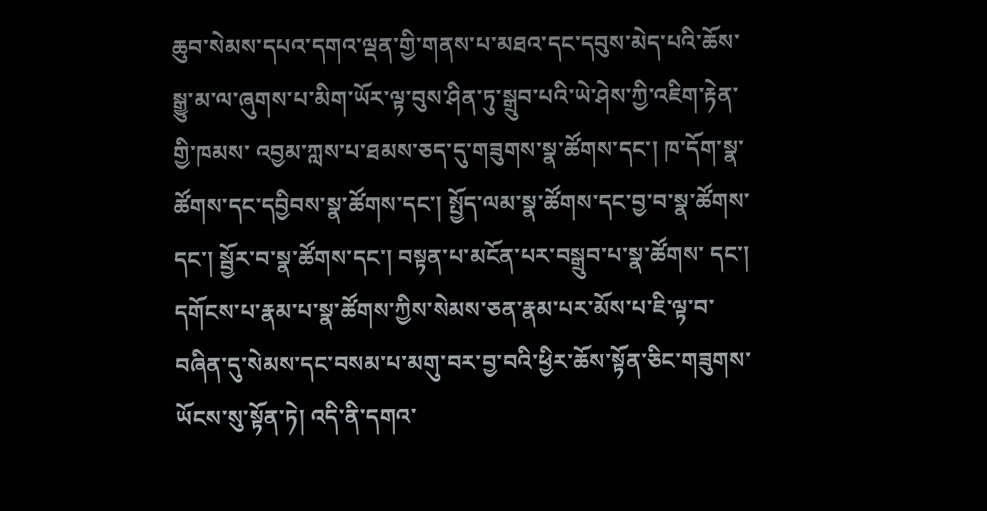ཆུབ་སེམས་དཔའ་དགའ་ལྡན་གྱི་གནས་པ་མཐའ་དང་དབུས་མེད་པའི་ཆོས་སྒྱུ་མ་ལ་ཞུགས་པ་མིག་ཡོར་ལྟ་བུས་ཤིན་ཏུ་སྒྲུབ་པའི་ཡེ་ཤེས་ཀྱི་འཇིག་རྟེན་གྱི་ཁམས་ འབྱམ་ཀླས་པ་ཐམས་ཅད་དུ་གཟུགས་སྣ་ཚོགས་དང་། ཁ་དོག་སྣ་ཚོགས་དང་དབྱིབས་སྣ་ཚོགས་དང་། སྤྱོད་ལམ་སྣ་ཚོགས་དང་བྱ་བ་སྣ་ཚོགས་དང་། སྦྱོར་བ་སྣ་ཚོགས་དང་། བསྟན་པ་མངོན་པར་བསྒྲུབ་པ་སྣ་ཚོགས་ དང་། དགོངས་པ་རྣམ་པ་སྣ་ཚོགས་ཀྱིས་སེམས་ཅན་རྣམ་པར་མོས་པ་ཇི་ལྟ་བ་བཞིན་དུ་སེམས་དང་བསམ་པ་མགུ་བར་བྱ་བའི་ཕྱིར་ཆོས་སྟོན་ཅིང་གཟུགས་ཡོངས་སུ་སྟོན་ཏེ། འདི་ནི་དགའ་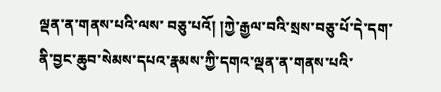ལྡན་ན་གནས་པའི་ལས་ བཅུ་པའོ། །ཀྱེ་རྒྱལ་བའི་སྲས་བཅུ་པོ་དེ་དག་ནི་བྱང་ཆུབ་སེམས་དཔའ་རྣམས་ཀྱི་དགའ་ལྡན་ན་གནས་པའི་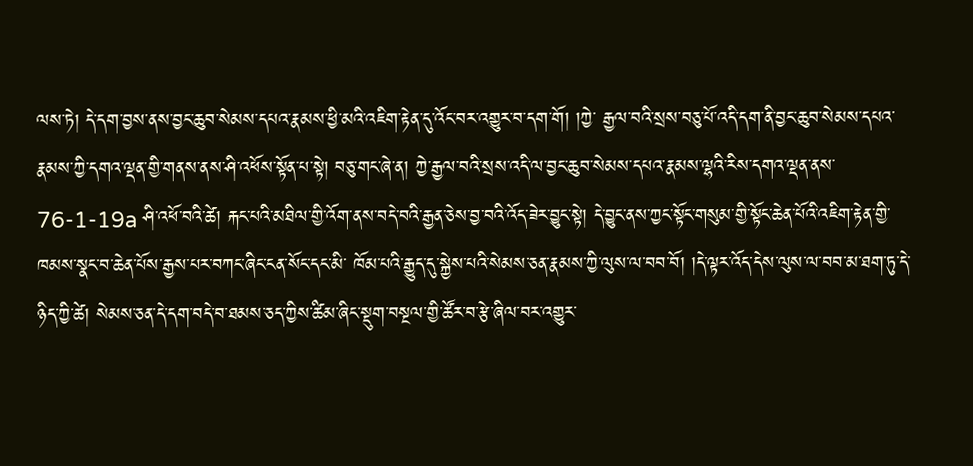ལས་ཏེ། དེ་དག་བྱས་ནས་བྱང་ཆུབ་སེམས་དཔའ་རྣམས་ཕྱི་མའི་འཇིག་རྟེན་དུ་འོང་བར་འགྱུར་བ་དག་གོ། །ཀྱེ་ རྒྱལ་བའི་སྲས་བཅུ་པོ་འདི་དག་ནི་བྱང་ཆུབ་སེམས་དཔའ་རྣམས་ཀྱི་དགའ་ལྡན་གྱི་གནས་ནས་ཤི་འཕོས་སྟོན་པ་སྟེ། བཅུ་གང་ཞེ་ན། ཀྱེ་རྒྱལ་བའི་སྲས་འདི་ལ་བྱང་ཆུབ་སེམས་དཔའ་རྣམས་ལྷའི་རིས་དགའ་ལྡན་ནས་ 76-1-19a ཤི་འཕོ་བའི་ཚེ། རྐང་པའི་མཐིལ་གྱི་འོག་ནས་བདེ་བའི་རྒྱན་ཅེས་བྱ་བའི་འོད་ཟེར་བྱུང་སྟེ། དེ་བྱུང་ནས་ཀྱང་སྟོང་གསུམ་གྱི་སྟོང་ཆེན་པོའི་འཇིག་རྟེན་གྱི་ཁམས་སྣང་བ་ཆེན་པོས་རྒྱས་པར་བཀང་ཞིང་ངན་སོང་དང་མི་ ཁོམ་པའི་རྒྱུད་དུ་སྐྱེས་པའི་སེམས་ཅན་རྣམས་ཀྱི་ལུས་ལ་བབ་བོ། །དེ་ལྟར་འོད་དེས་ལུས་ལ་བབ་མ་ཐག་ཏུ་དེ་ཉིད་ཀྱི་ཚེ། སེམས་ཅན་དེ་དག་བདེ་བ་ཐམས་ཅད་ཀྱིས་ཚིམ་ཞིང་སྡུག་བསྔལ་གྱི་ཚོར་བ་རྩེ་ཞིལ་བར་འགྱུར་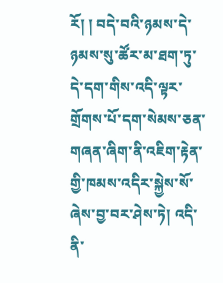རོ། ། བདེ་བའི་ཉམས་དེ་ཉམས་སུ་ཚོར་མ་ཐག་ཏུ་དེ་དག་གིས་འདི་ལྟར་གྲོགས་པོ་དག་སེམས་ཅན་གཞན་ཞིག་ནི་འཇིག་རྟེན་གྱི་ཁམས་འདིར་སྐྱེས་སོ་ཞེས་བྱ་བར་ཤེས་ཏེ། འདི་ནི་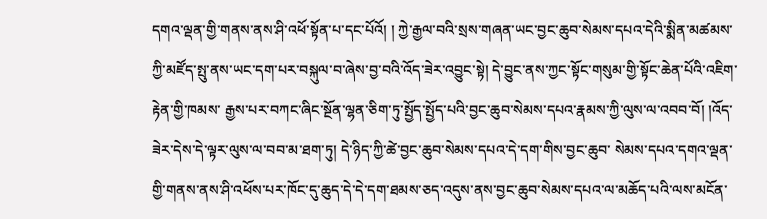དགའ་ལྡན་གྱི་གནས་ནས་ཤི་འཕོ་སྟོན་པ་དང་པོའོ། ། ཀྱེ་རྒྱལ་བའི་སྲས་གཞན་ཡང་བྱང་ཆུབ་སེམས་དཔའ་དེའི་སྨིན་མཚམས་ཀྱི་མཛོད་སྤུ་ནས་ཡང་དག་པར་བསྐུལ་བ་ཞེས་བྱ་བའི་འོད་ཟེར་འབྱུང་སྟེ། དེ་བྱུང་ནས་ཀྱང་སྟོང་གསུམ་གྱི་སྟོང་ཆེན་པོའི་འཇིག་རྟེན་གྱི་ཁམས་ རྒྱས་པར་བཀང་ཞིང་སྔོན་ལྷན་ཅིག་ཏུ་སྤྱོད་སྤྱོད་པའི་བྱང་ཆུབ་སེམས་དཔའ་རྣམས་ཀྱི་ལུས་ལ་འབབ་བོ། །འོད་ཟེར་དེས་དེ་ལྟར་ལུས་ལ་བབ་མ་ཐག་ཏུ། དེ་ཉིད་ཀྱི་ཚེ་བྱང་ཆུབ་སེམས་དཔའ་དེ་དག་གིས་བྱང་ཆུབ་ སེམས་དཔའ་དགའ་ལྡན་གྱི་གནས་ནས་ཤི་འཕོས་པར་ཁོང་དུ་ཆུད་དེ་དེ་དག་ཐམས་ཅད་འདུས་ནས་བྱང་ཆུབ་སེམས་དཔའ་ལ་མཆོད་པའི་ལས་མངོན་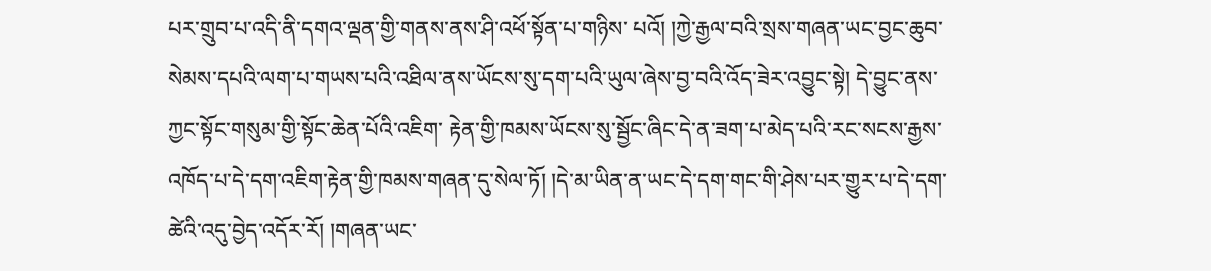པར་གྲུབ་པ་འདི་ནི་དགའ་ལྡན་གྱི་གནས་ནས་ཤི་འཕོ་སྟོན་པ་གཉིས་ པའོ། །ཀྱེ་རྒྱལ་བའི་སྲས་གཞན་ཡང་བྱང་ཆུབ་སེམས་དཔའི་ལག་པ་གཡས་པའི་འཐིལ་ནས་ཡོངས་སུ་དག་པའི་ཡུལ་ཞེས་བྱ་བའི་འོད་ཟེར་འབྱུང་སྟེ། དེ་བྱུང་ནས་ཀྱང་སྟོང་གསུམ་གྱི་སྟོང་ཆེན་པོའི་འཇིག་ རྟེན་གྱི་ཁམས་ཡོངས་སུ་སྦྱོང་ཞིང་དེ་ན་ཟག་པ་མེད་པའི་རང་སངས་རྒྱས་འཁོད་པ་དེ་དག་འཇིག་རྟེན་གྱི་ཁམས་གཞན་དུ་སེལ་ཏོ། །དེ་མ་ཡིན་ན་ཡང་དེ་དག་གང་གི་ཤེས་པར་གྱུར་པ་དེ་དག་ཚེའི་འདུ་བྱེད་འདོར་རོ། །གཞན་ཡང་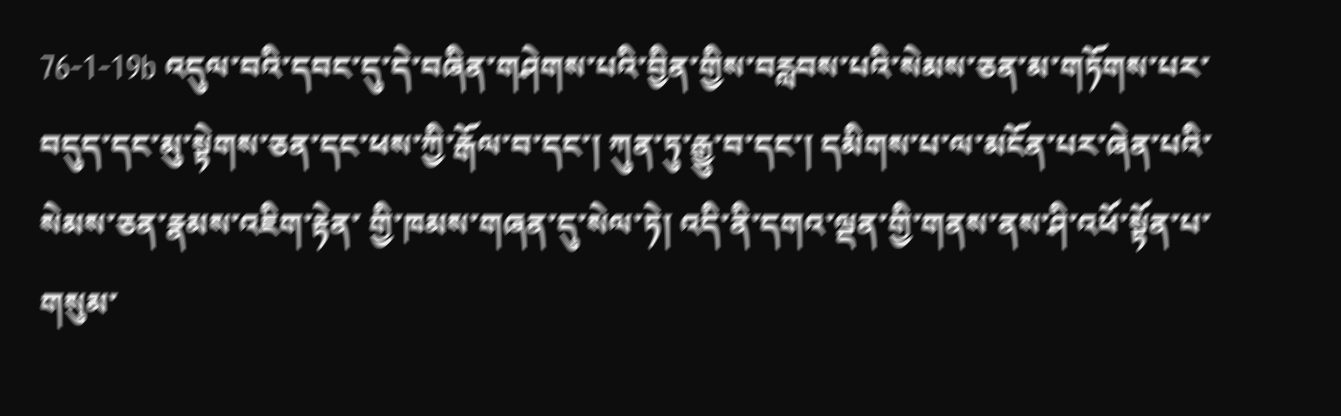76-1-19b འདུལ་བའི་དབང་དུ་དེ་བཞིན་གཤེགས་པའི་བྱིན་གྱིས་བརླབས་པའི་སེམས་ཅན་མ་གཏོགས་པར་བདུད་དང་མུ་སྟེགས་ཅན་དང་ཕས་ཀྱི་རྒོལ་བ་དང་། ཀུན་ཏུ་རྒྱུ་བ་དང་། དམིགས་པ་ལ་མངོན་པར་ཞེན་པའི་སེམས་ཅན་རྣམས་འཇིག་རྟེན་ གྱི་ཁམས་གཞན་དུ་སེལ་ཏེ། འདི་ནི་དགའ་ལྡན་གྱི་གནས་ནས་ཤི་འཕོ་སྟོན་པ་གསུམ་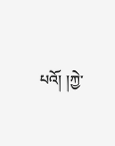པའོ། །ཀྱེ་